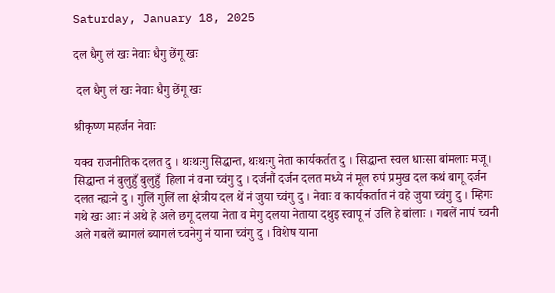Saturday, January 18, 2025

दल धैगु लं खः नेवाः धैगु छेंगू खः

 दल धैगु लं खः नेवाः धैगु छेंगू खः

श्रीकृष्ण महर्जन नेवाः

यक्व राजनीतिक दलत दु । थःथःगु सिद्धान्त, थःथःगु नेता कार्यकर्तत दु । सिद्धान्त स्वल धाःसा बांमलाः मजू। सिद्धान्त नं बुलुहुँ बुलुहुँ  हिला नं वना च्वंगु दु । दर्जनौं दर्जन दलत मध्ये नं मूल रुपं प्रमुख दल कथं बागू दर्जन दलत न्ह्यःने दु । गुलिं गुलिं ला क्षेत्रीय दल थें नं जुया च्वंगु दु । नेवाः व कार्यकर्तात नं वहे जुया च्वंगु दु । म्हिगः गथे खः आः नं अथे हे अले छगू दलया नेता व मेगु दलया नेताया दथुइ स्वापू नं उलि हे बांलाः । गबलें नापं च्वनी अले गबलें ब्यागलं ब्यागलं च्वनेगु नं याना च्वंगु दु । विशेष याना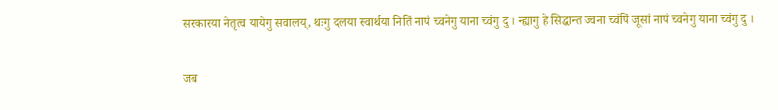सरकारया नेतृत्व यायेगु सवालय्, थःगु दलया स्वार्थया नितिं नापं च्वनेगु याना च्वंगु दु । न्ह्यागु हे सिद्धान्त ज्वना च्वंपिं जूसां नापं च्वनेगु याना च्वंगु दु ।

जब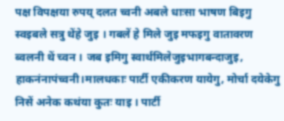पक्ष विपक्षया रुपय् दलत च्वनी अबले धाःसा भाषण बिइगु स्वइबले सत्रु थेंहे जुइ । गबलें हे मिले जुइ मफइगु वातावरण ब्वलनी थें च्वन । जब इमिगु स्वार्थमिलेजुइभागबन्दाजुइ, हाकनंनापंच्वनी।मालधकाः पार्टी एकीकरण यायेगु, मोर्चा दयेकेगु निसें अनेक कथंया कुतः याइ । पार्टी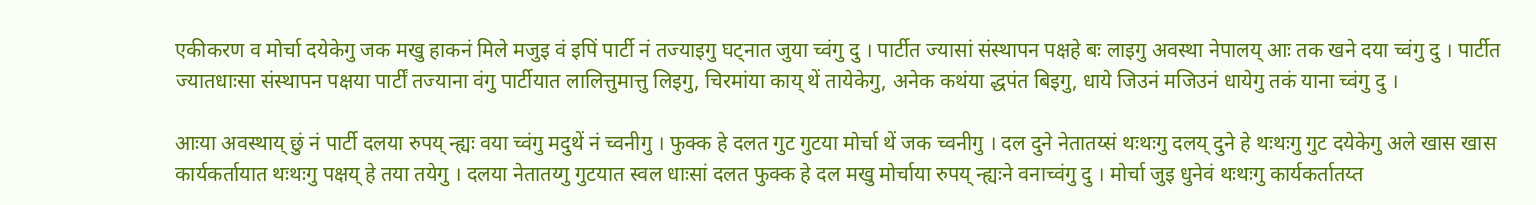एकीकरण व मोर्चा दयेकेगु जक मखु हाकनं मिले मजुइ वं इपिं पार्टी नं तज्याइगु घट्नात जुया च्वंगु दु । पार्टीत ज्यासां संस्थापन पक्षहे बः लाइगु अवस्था नेपालय् आः तक खने दया च्वंगु दु । पार्टीत ज्यातधाःसा संस्थापन पक्षया पार्टीं तज्याना वंगु पार्टीयात लालित्तुमात्तु लिइगु, चिरमांया काय् थें तायेकेगु, अनेक कथंया द्धपंत बिइगु, धाये जिउनं मजिउनं धायेगु तकं याना च्वंगु दु ।

आःया अवस्थाय् छुं नं पार्टी दलया रुपय् न्ह्यः वया च्वंगु मदुथें नं च्वनीगु । फुक्क हे दलत गुट गुटया मोर्चा थें जक च्वनीगु । दल दुने नेतातय्सं थःथःगु दलय् दुने हे थःथःगु गुट दयेकेगु अले खास खास कार्यकर्तायात थःथःगु पक्षय् हे तया तयेगु । दलया नेतातय्गु गुटयात स्वल धाःसां दलत फुक्क हे दल मखु मोर्चाया रुपय् न्ह्यःने वनाच्वंगु दु । मोर्चा जुइ धुनेवं थःथःगु कार्यकर्तातय्त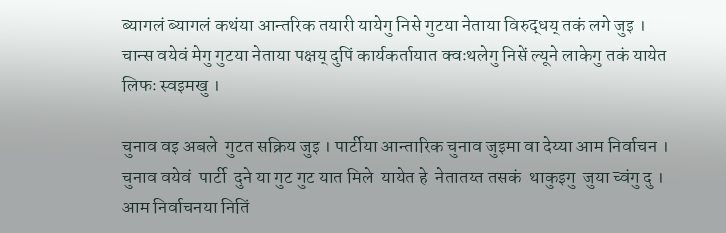ब्यागलं ब्यागलं कथंया आन्तरिक तयारी यायेगु निसे गुटया नेताया विरुद्धय् तकं लगे जुइ । चान्स वयेवं मेगु गुटया नेताया पक्षय् दुपिं कार्यकर्तायात क्वःथलेगु निसें ल्यूने लाकेगु तकं यायेत लिफः स्वइमखु ।

चुनाव वइ अबले  गुटत सक्रिय जुइ । पार्टीया आन्तारिक चुनाव जुइमा वा देय्या आम निर्वाचन । चुनाव वयेवं  पार्टी  दुने या गुट गुट यात मिले  यायेत हे  नेतातय्त तसकं  थाकुइगु  जुया च्वंगु दु । आम निर्वाचनया नितिं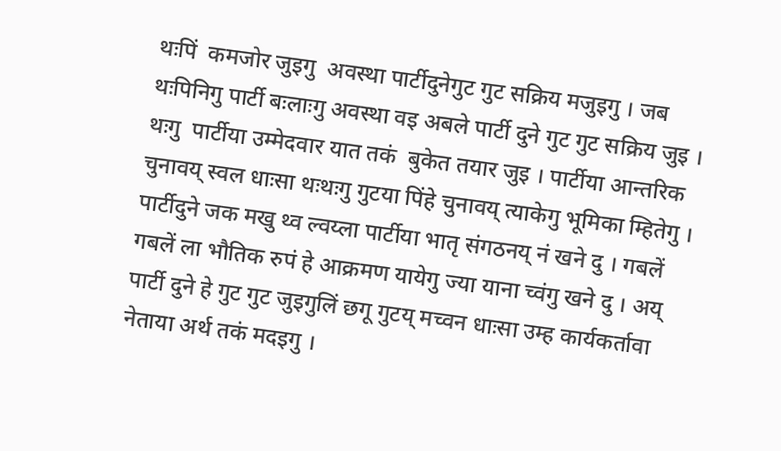थःपिं  कमजोर जुइगु  अवस्था पार्टीदुनेगुट गुट सक्रिय मजुइगु । जब थःपिनिगु पार्टी बःलाःगु अवस्था वइ अबले पार्टी दुने गुट गुट सक्रिय जुइ । थःगु  पार्टीया उम्मेदवार यात तकं  बुकेत तयार जुइ । पार्टीया आन्तरिक चुनावय् स्वल धाःसा थःथःगु गुटया पिंहे चुनावय् त्याकेगु भूमिका म्हितेगु । पार्टीदुने जक मखु थ्व ल्वय्ला पार्टीया भातृ संगठनय् नं खने दु । गबलें गबलें ला भौतिक रुपं हे आक्रमण यायेगु ज्या याना च्वंगु खने दु । अय् पार्टी दुने हे गुट गुट जुइगुलिं छगू गुटय् मच्वन धाःसा उम्ह कार्यकर्तावा नेताया अर्थ तकं मदइगु ।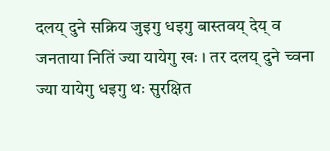दलय् दुने सक्रिय जुइगु धइगु बास्तवय् देय् व जनताया नितिं ज्या यायेगु खः । तर दलय् दुने च्वना ज्या यायेगु धइगु थः सुरक्षित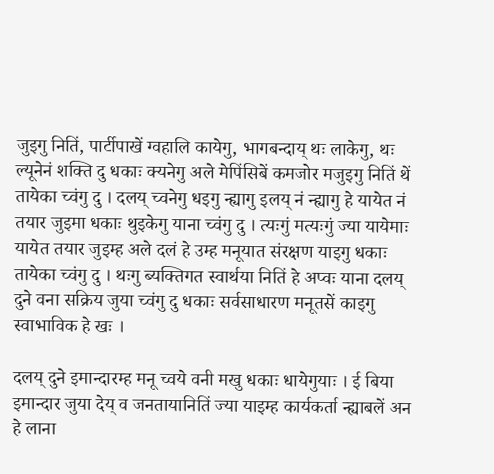जुइगु नितिं, पार्टीपाखें ग्वहालि कायेगु, भागबन्दाय् थः लाकेगु, थः ल्यूनेनं शक्ति दु धकाः क्यनेगु अले मेपिंसिबें कमजोर मजुइगु नितिं थें तायेका च्वंगु दु । दलय् च्वनेगु धइगु न्ह्यागु इलय् नं न्ह्यागु हे यायेत नं तयार जुइमा धकाः थुइकेगु याना च्वंगु दु । त्यःगुं मत्यःगुं ज्या यायेमाः यायेत तयार जुइम्ह अले दलं हे उम्ह मनूयात संरक्षण याइगु धकाः तायेका च्वंगु दु । थःगु ब्यक्तिगत स्वार्थया नितिं हे अप्वः याना दलय् दुने वना सक्रिय जुया च्वंगु दु धकाः सर्वसाधारण मनूतसें काइगु स्वाभाविक हे खः ।

दलय् दुने इमान्दारम्ह मनू च्वये वनी मखु धकाः धायेगुयाः । ई बिया इमान्दार जुया देय् व जनतायानितिं ज्या याइम्ह कार्यकर्ता न्ह्याबलें अन हे लाना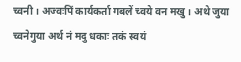च्वनी । अज्वःपिं कार्यकर्ता गबलें च्वये वन मखु । अथे जुया च्वनेगुया अर्थ नं मदु धकाः तकं स्वयं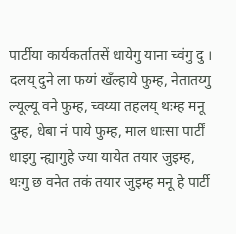पार्टीया कार्यकर्तातसें धायेगु याना च्वंगु दु । दलय् दुने ला फय्गं खँल्हाये फुम्ह, नेतातय्गु ल्यूल्यू वने फुम्ह, च्वय्या तहलय् थःम्ह मनू दुम्ह, धेबा नं पाये फुम्ह, माल धाःसा पार्टीं धाइगु न्ह्यागुहे ज्या यायेत तयार जुइम्ह, थःगु छ वनेत तकं तयार जुइम्ह मनू हे पार्टी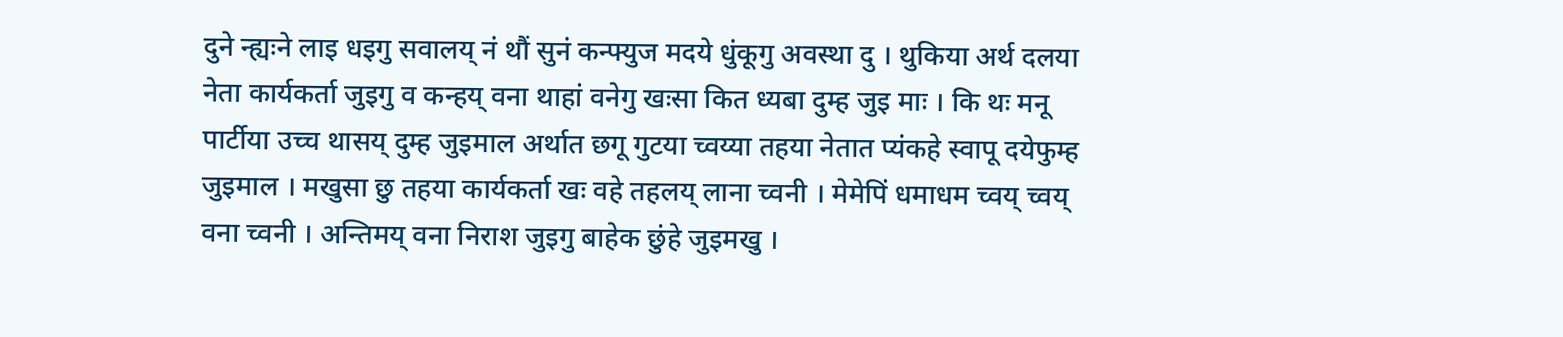दुने न्ह्यःने लाइ धइगु सवालय् नं थौं सुनं कन्फ्युज मदये धुंकूगु अवस्था दु । थुकिया अर्थ दलया नेता कार्यकर्ता जुइगु व कन्हय् वना थाहां वनेगु खःसा कित ध्यबा दुम्ह जुइ माः । कि थः मनू पार्टीया उच्च थासय् दुम्ह जुइमाल अर्थात छगू गुटया च्वय्या तहया नेतात प्यंकहे स्वापू दयेफुम्ह जुइमाल । मखुसा छु तहया कार्यकर्ता खः वहे तहलय् लाना च्वनी । मेमेपिं धमाधम च्वय् च्वय् वना च्वनी । अन्तिमय् वना निराश जुइगु बाहेक छुंहे जुइमखु ।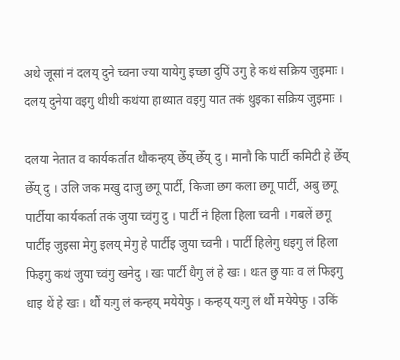अथे जूसां नं दलय् दुने च्वना ज्या यायेगु इच्छा दुपिं उगु हे कथं सक्रिय जुइमाः । दलय् दुनेया वइगु थीथी कथंया हाथ्यात वइगु यात तकं थुइका सक्रिय जुइमाः ।

दलया नेतात व कार्यकर्तात थौकन्हय् छेँय् छेँय् दु । मानौ कि पार्टी कमिटी हे छेँय् छेँय् दु । उलि जक मखु दाजु छगू पार्टी, किजा छग कला छगू पार्टी, अबु छगू पार्टीया कार्यकर्ता तकं जुया च्वंगु दु । पार्टी नं हिला हिला च्वनी । गबलें छगू पार्टीइ जुइसा मेगु इलय् मेगु हे पार्टीइ जुया च्वनी । पार्टी हिलेगु धइगु लं हिला फिइगु कथं जुया च्वंगु खनेदु । खः पार्टी धैगु लं हे खः । थःत छु याः व लं फिइगु धाइ थें हे खः । थौं यःगु लं कन्हय् मयेयेफु । कन्हय् यःगु लं थौं मयेयेफु । उकिं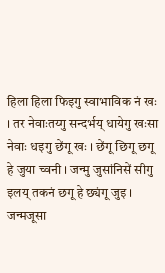हिला हिला फिइगु स्वाभाविक नं खः । तर नेवाःतय्गु सन्दर्भय् धायेगु खःसा नेवाः धइगु छेंगू खः । छेंगू छिगू छगू हे जुया च्वनी । जन्मु जुसांनिसें सीगु इलय् तकनं छगू हे छ्यंगू जुइ । जन्मजूसा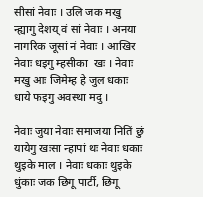सीसां नेवाः । उलि जक मखु न्ह्यागु देशय् वं सां नेवाः । अनया नागरिक जूसां नं नेवाः । आखिर नेवाः धइगु म्हसीका  खः । नेवाः मखु आः जिमेम्ह हे जुल धकाः धाये फइगु अवस्था मदु ।

नेवाः जुया नेवाः समाजया नितिं छुं यायेगु खःसा न्हापां थः नेवाः धकाः थुइके माल । नेवाः धकाः थुइके धुंकाः जक छिगू पार्टी, छिगू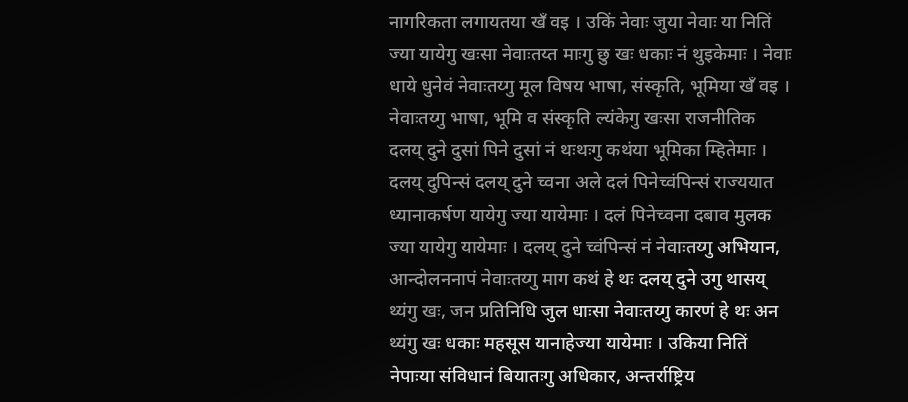नागरिकता लगायतया खँ वइ । उकिं नेवाः जुया नेवाः या नितिं ज्या यायेगु खःसा नेवाःतय्त माःगु छु खः धकाः नं थुइकेमाः । नेवाः धाये धुनेवं नेवाःतय्गु मूल विषय भाषा, संस्कृति, भूमिया खँ वइ । नेवाःतय्गु भाषा, भूमि व संस्कृति ल्यंकेगु खःसा राजनीतिक दलय् दुने दुसां पिने दुसां नं थःथःगु कथंया भूमिका म्हितेमाः । दलय् दुपिन्सं दलय् दुने च्वना अले दलं पिनेच्वंपिन्सं राज्ययात ध्यानाकर्षण यायेगु ज्या यायेमाः । दलं पिनेच्वना दबाव मुलक ज्या यायेगु यायेमाः । दलय् दुने च्वंपिन्सं नं नेवाःतय्गु अभियान, आन्दोलननापं नेवाःतय्गु माग कथं हे थः दलय् दुने उगु थासय् थ्यंगु खः, जन प्रतिनिधि जुल धाःसा नेवाःतय्गु कारणं हे थः अन थ्यंगु खः धकाः महसूस यानाहेज्या यायेमाः । उकिया नितिं नेपाःया संविधानं बियातःगु अधिकार, अन्तर्राष्ट्रिय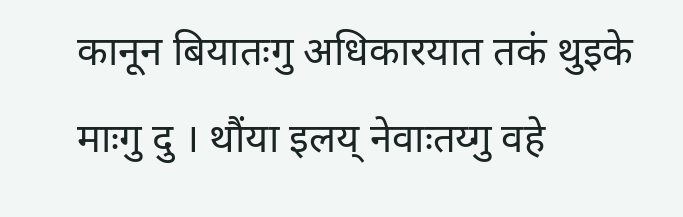कानून बियातःगु अधिकारयात तकं थुइके माःगु दु । थौंया इलय् नेवाःतय्गु वहे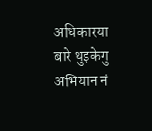अधिकारया बारे थुइकेगु अभियान नं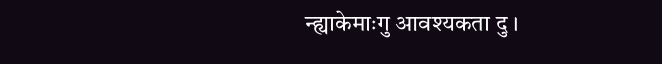न्ह्याकेमाःगु आवश्यकता दु ।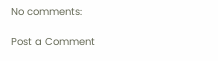No comments:

Post a Comment